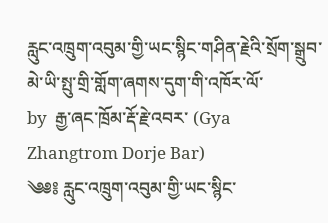རླུང་འཁྲུག་འབུམ་གྱི་ཡང་སྙིང་གཤིན་རྗེའི་སྲོག་སྒྲུབ་མེ་ཡི་སྤུ་གྲི་གློག་ཞགས་དུག་གི་འཁོར་ལོ་
by  རྒྱ་ཞང་ཁྲོམ་རྡོ་རྗེ་འབར་ (Gya Zhangtrom Dorje Bar)
༄༅༔ རླུང་འཁྲུག་འབུམ་གྱི་ཡང་སྙིང་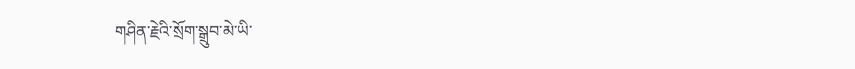གཤིན་རྗེའི་སྲོག་སྒྲུབ་མེ་ཡི་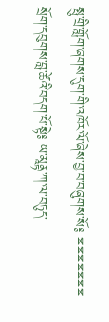སྤུ་གྲི་གློག་ཞགས་དུག་གི་འཁོར་ལོ་ཞེས་བྱ་བ་བཞུགས་སོ༔ ྈྈྈྈྈྈྈ སྲོག་དབུགས་བླ་ཚེའི་བདག་པོ་སྟེ༔ ཡ་མཱནྟ་ཀ་ལ་བཏུད་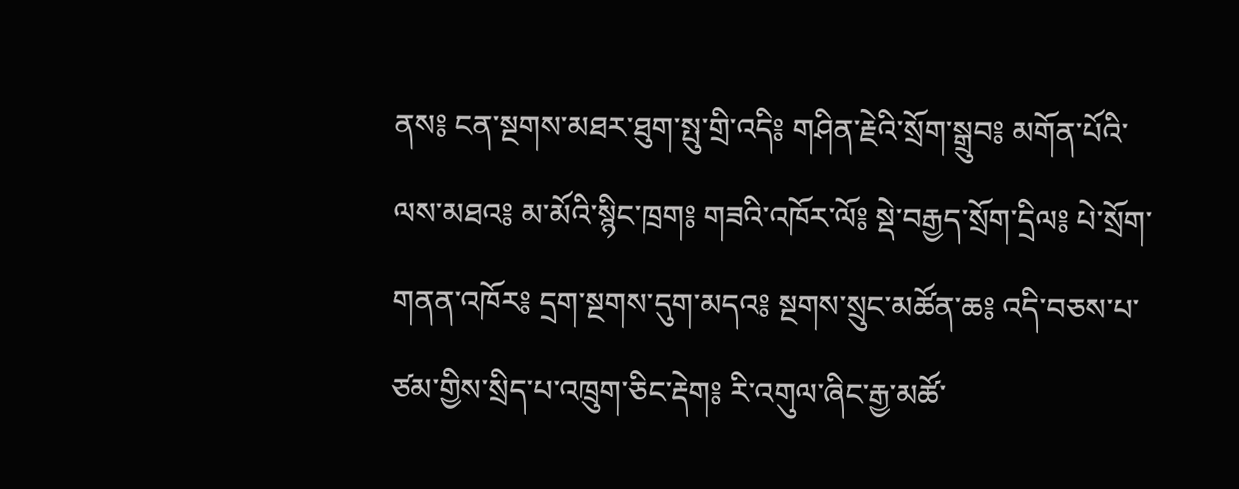ནས༔ ངན་སྔགས་མཐར་ཐུག་སྤུ་གྲི་འདི༔ གཤིན་རྗེའི་སྲོག་སྒྲུབ༔ མགོན་པོའི་ལས་མཐའ༔ མ་མོའི་སྙིང་ཁྲག༔ གཟའི་འཁོར་ལོ༔ སྡེ་བརྒྱད་སྲོག་དྲིལ༔ པེ་སྲོག་གནན་འཁོར༔ དྲག་སྔགས་དུག་མདའ༔ སྔགས་སྲུང་མཚོན་ཆ༔ འདི་བཅས་པ་ཙམ་གྱིས་སྲིད་པ་འཁྲུག་ཅིང་རྡེག༔ རི་འགུལ་ཞིང་རྒྱ་མཚོ་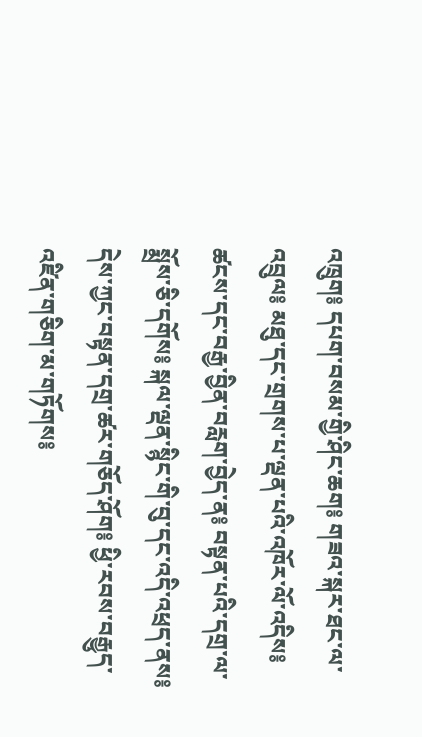འཁྲུག༔ དཔག་བསམ་གྱི་ཤིང་ཆག༔ གཟའ་སྐར་ཐང་ལ་འབྲུལ༔ མཐུ་དང་གྲགས་པ་ལྡན་པའི་འཁོར་ལོ་འདིས༔ ཚངས་དང་བརྒྱ་བྱིན་བརླག་བྱེད་ན༔ བསྟན་པའི་དགྲ་ལ་སྨྲོས་ཅི་དགོས༔ སྐལ་ལྡན་སྙིང་གི་བུ་དང་འདི་འཕྲད་ནས༔ དེས་ཀྱང་བསྟན་དགྲ་ཚར་གཅོད་ཤོག༔ ཕྱི་རབས་བརྒྱུད་འཛིན་གཅིག་མ་གཏོགས༔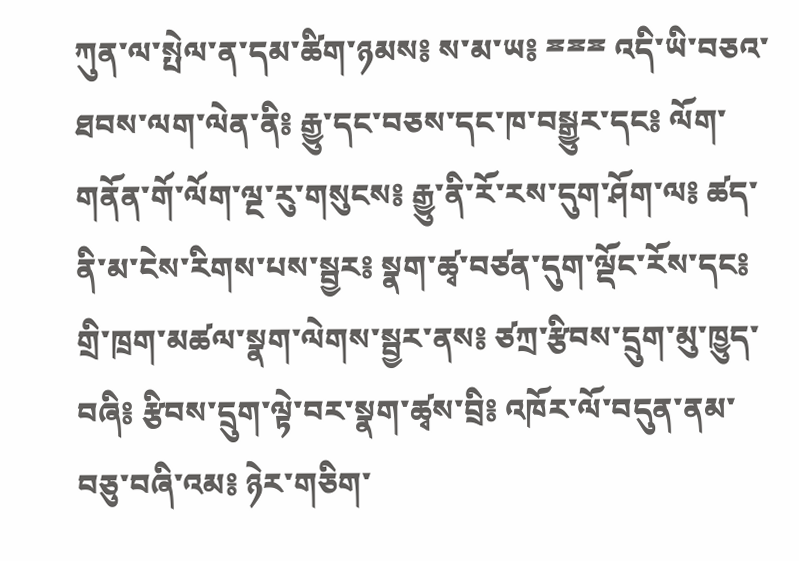ཀུན་ལ་སྤེལ་ན་དམ་ཚིག་ཉམས༔ ས་མ་ཡ༔ ྈྈྈ འདི་ཡི་བཅའ་ཐབས་ལག་ལེན་ནི༔ རྒྱུ་དང་བཅས་དང་ཁ་བསྒྱུར་དང༔ ལོག་གནོན་གོ་ལོག་ལྔ་རུ་གསུངས༔ རྒྱུ་ནི་རོ་རས་དུག་ཤོག་ལ༔ ཚད་ནི་མ་ངེས་རིགས་པས་སྦྱར༔ སྣག་ཚྭ་བཙན་དུག་ལྡོང་རོས་དང༔ གྲི་ཁྲག་མཚལ་སྣག་ལེགས་སྦྱར་ནས༔ ཙཀྲ་རྩིབས་དྲུག་མུ་ཁྱུད་བཞི༔ རྩིབས་དྲུག་ལྟེ་བར་སྣག་ཚྭས་བྲི༔ འཁོར་ལོ་བདུན་ནམ་བཅུ་བཞི་འམ༔ ཉེར་གཅིག་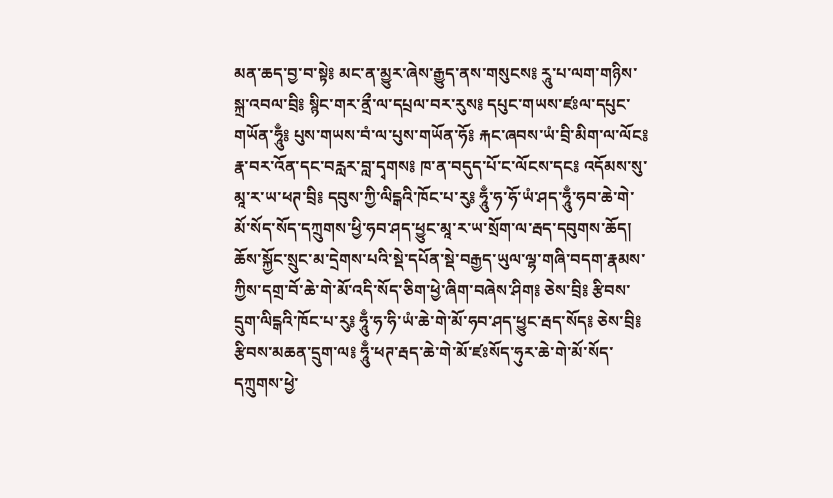མན་ཆད་བྱ་བ་སྟེ༔ མང་ན་མྱུར་ཞེས་རྒྱུད་ནས་གསུངས༔ རཱུ་པ་ལག་གཉིས་སྐྲ་འབལ་བྲི༔ སྙིང་གར་ནྲྀ་ལ་དཔྲལ་བར་རུས༔ དཔུང་གཡས་ཛཿལ་དཔུང་གཡོན་ཧཱུྃ༔ པུས་གཡས་བཾ་ལ་པུས་གཡོན་ཧོ༔ རྐང་ཞབས་ཡཾ་བྲི་མིག་ལ་ལོང༔ རྣ་བར་འོན་དང་བརླར་བླ་དྭགས༔ ཁ་ན་བདུད་པོ་ང་ལོངས་དང༔ འདོམས་སུ་མཱ་ར་ཡ་ཕཊ་བྲི༔ དབུས་ཀྱི་ལིངྒའི་ཁོང་པ་རུ༔ ཧཱུྃ་ཧ་ཧོ་ཡཾ་ཤད་ཧཱུྃ་ཧབ་ཆེ་གེ་མོ་སོད་སོད་དཀྲུགས་ཕྱི་ཧབ་ཤད་ཕྱུང་མཱ་ར་ཡ་སྲོག་ལ་རྦད་དབུགས་ཆོད། ཆོས་སྐྱོང་སྲུང་མ་དྲེགས་པའི་སྡེ་དཔོན་སྡེ་བརྒྱད་ཡུལ་ལྷ་གཞི་བདག་རྣམས་ཀྱིས་དགྲ་བོ་ཆེ་གེ་མོ་འདི་སོད་ཅིག་ཕྱེ་ཞིག་བཞེས་ཤིག༔ ཅེས་བྲི༔ རྩིབས་དྲུག་ལིངྒའི་ཁོང་པ་རུ༔ ཧཱུྃ་ཧ་ཧི་ཡཾ་ཆེ་གེ་མོ་ཧབ་ཤད་ཕྱུང་རྦད་སོད༔ ཅེས་བྲི༔ རྩིབས་མཆན་དྲུག་ལ༔ ཧཱུྃ་ཕཊ་རྦད་ཆེ་གེ་མོ་ཛཿསོད་ཧུར་ཆེ་གེ་མོ་སོད་དཀྲུགས་ཕྱེ་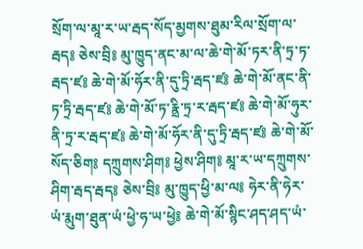སྲོག་ལ་མཱ་ར་ཡ་རྦད་སོད་མྱགས་ཐུམ་རིལ་སྲོག་ལ་རྦད༔ ཅེས་བྲི༔ མུ་ཁྱུད་ནང་མ་ལ་ཆེ་གེ་མོ་ཏར་ནི་ཏྲ་ཏ་རྦད་ཛ༔ ཆེ་གེ་མོ་ཧོར་ནི་དུ་ཏྲི་རྦད་ཛ༔ ཆེ་གེ་མོ་ནང་ནི་ཏ་ཏྲི་རྦད་ཛ༔ ཆེ་གེ་མོ་ཏ་རྣྲི་ཏྲ་ར་རྦད་ཛ༔ ཆེ་གེ་མོ་ཧུར་ནི་ཏྲ་ར་རྦད་ཛ༔ ཆེ་གེ་མོ་ཧོར་ནི་དུ་ཏྲི་རྦད་ཛ༔ ཆེ་གེ་མོ་སོད་ཅིག༔ དཀྲུགས་ཤིག༔ ཕྱེས་ཤིག༔ མཱ་ར་ཡ་དཀྲུགས་ཤིག་རྦད་རྦད༔ ཅེས་བྲི༔ མུ་ཁྱུད་ཕྱི་མ་ལ༔ ཧེར་ནི་ཧེར་ཡཾ་རྨུག་ཐུན་ཡཾ་ཕྱེ་ཧ་ཡ་ཕྱེ༔ ཆེ་གེ་མོ་སྙིང་ཤད་ཤད་ཡཾ་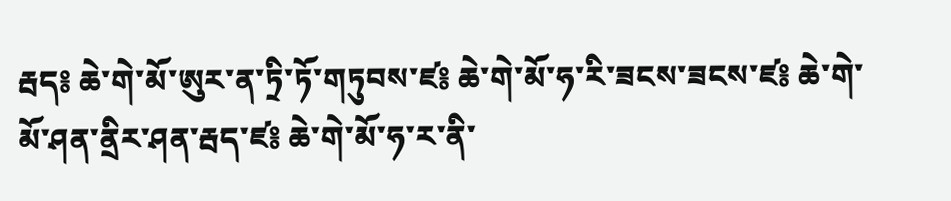རྦད༔ ཆེ་གེ་མོ་ཨུར་ན་ཏྲི་ཏོ་གཏུབས་ཛ༔ ཆེ་གེ་མོ་ཧ་རི་ཟངས་ཟངས་ཛ༔ ཆེ་གེ་མོ་ཤན་ནྲིར་ཤན་རྦད་ཛ༔ ཆེ་གེ་མོ་ཧ་ར་ནི་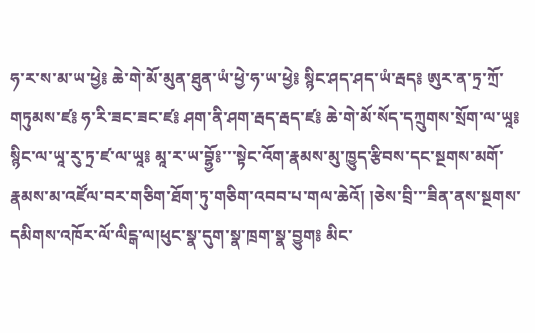ཧ་ར་ས་མ་ཡ་ཕྱེ༔ ཆེ་གེ་མོ་མུན་ཐུན་ཡཾ་ཕྱེ་ཧ་ཡ་ཕྱེ༔ སྙིང་ཤད་ཤད་ཡཾ་རྦད༔ ཨུར་ན་ཏྲ་ཀྲོ་གཏུམས་ཛ༔ ཧ་རི་ཟང་ཟང་ཛ༔ ཤག་ནི་ཤག་རྦད་རྦད་ཛ༔ ཆེ་གེ་མོ་སོད་དཀྲུགས་སྲོག་ལ་ཡཱ༔ སྙིང་ལ་ཡཱ་རུ་ཏྲ་ཛ་ལ་ཡཱ༔ མཱ་ར་ཡ་བྷྱོ༔་་་སྟེང་འོག་རྣམས་མུ་ཁྱུད་རྩིབས་དང་སྔགས་མགོ་རྣམས་མ་འཛོལ་བར་གཅིག་ཐོག་ཏུ་གཅིག་འབབ་པ་གལ་ཆེའོ། །ཅེས་བྲི་་་ཟིན་ནས་སྔགས་དམིགས་འཁོར་ལོ་ལིངྒ་ལ།ཕུང་སྣ་དུག་སྣ་ཁྲག་སྣ་བྱུག༔ མིང་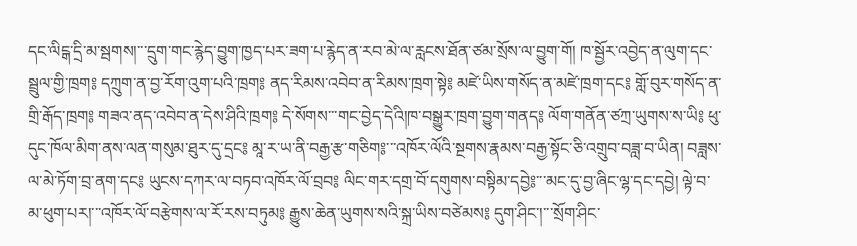དང་ལིངྒ་དྲི་མ་སྦགས།་་་དྲུག་གང་རྙེད་བྱུག་ཁྱད་པར་ཟག་པ་རྙེད་ན་རབ་མེ་ལ་རླངས་ཐོན་ཙམ་སྲོས་ལ་བྱུག་གོ། ཁ་སྦྱོར་འབྱེད་ན་ལུག་དང་སྦྲུལ་གྱི་ཁྲག༔ དཀྲུག་ན་བྱ་རོག་འུག་པའི་ཁྲག༔ ནད་རིམས་འབེབ་ན་རིམས་ཁྲག་སྟེ༔ མཛེ་ཡིས་གསོད་ན་མཛེ་ཁྲག་དང༔ གློ་བུར་གསོད་ན་གྲི་རྒོད་ཁྲག༔ གཟའ་ནད་འབེབ་ན་དེས་ཤིའི་ཁྲག༔ དེ་སོགས་་་གང་བྱེད་དེའི།ཁ་བསྒྱུར་ཁྲག་བྱུག་གནད༔ ལོག་གནོན་ཙཀྲ་ཡུགས་ས་ཡི༔ ཕུ་དུང་ཁོལ་མིག་ནས་ལན་གསུམ་ཐུར་དུ་དྲང༔ མཱ་ར་ཡ་ནི་བརྒྱ་རྩ་གཅིག༔་་་འཁོར་ལོའི་སྔགས་རྣམས་བརྒྱ་སྟོང་ཅི་འགྲུབ་བཟླ་བ་ཡིན། བཟླས་ལ་མེ་ཏོག་བྲ་ནག་དང༔ ཡུངས་དཀར་ལ་བཏབ་འཁོར་ལོ་བྲབ༔ ལིང་གར་དགྲ་བོ་དགུགས་བསྟིམ་དབྱེ༔་་་མང་དུ་བྱ་ཞིང་ལྷ་དང་དབྱེ། ལྟེ་བ་མ་ཕུག་པར།་་་འཁོར་ལོ་བརྩེགས་ལ་རོ་རས་བཏུམ༔ རྒྱུས་ཆེན་ཡུགས་སའི་སྐྲ་ཡིས་བཙེམས༔ དུག་ཤིང་།་་་སྲོག་ཤིང་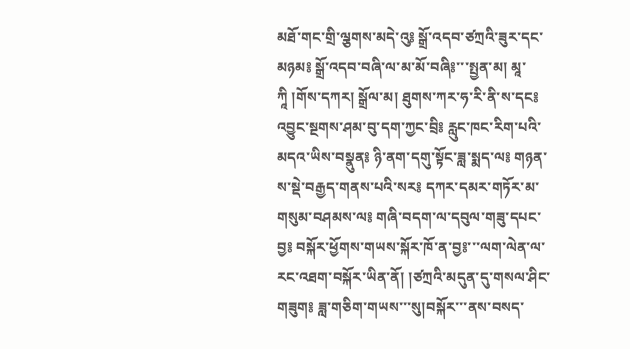མཐོ་གང་གྲི་ལྕགས་མདེ་འུ༔ སྒྲོ་འདབ་ཙཀྲའི་ཟུར་དང་མཉམ༔ སྒྲོ་འདབ་བཞི་ལ་མ་མོ་བཞི༔་་་སྤྱན་མ། མཱ་ཀཱི །གོས་དཀར། སྒྲོལ་མ། ཐུགས་ཀར་ཧ་རི་ནི་ས་དང༔ འབྱུང་སྔགས་ཤམ་བུ་དག་ཀྱང་བྲི༔ རླུང་ཁང་རིག་པའི་མདའ་ཡིས་བསྣུན༔ ཉི་ནག་དགུ་སྟོང་ཟླ་སྨད་ལ༔ གཉན་ས་སྡེ་བརྒྱད་གནས་པའི་སར༔ དཀར་དམར་གཏོར་མ་གསུམ་བཤམས་ལ༔ གཞི་བདག་ལ་དབུལ་གཟུ་དཔང་བྱ༔ བསྐོར་ཕྱོགས་གཡས་སྐོར་ཁོ་ན་བྱ༔་་་ལག་ལེན་ལ་རང་འཐག་བསྐོར་ཡིན་ནོ། །ཙཀྲའི་མདུན་དུ་གསལ་ཤིང་གཟུག༔ ཟླ་གཅིག་གཡས་་་སུ།བསྐོར་་་ནས་བསད་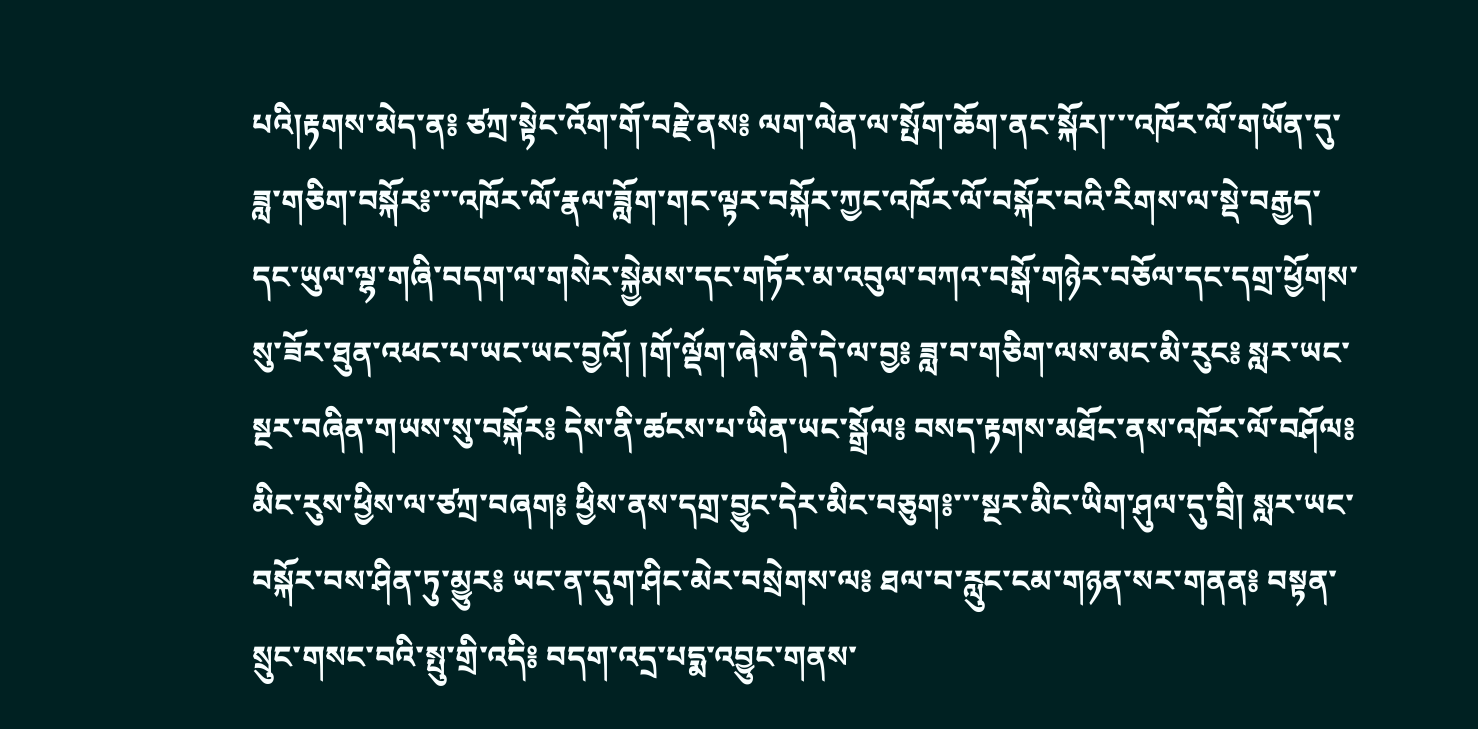པའི།རྟགས་མེད་ན༔ ཙཀྲ་སྟེང་འོག་གོ་བརྗེ་ནས༔ ལག་ལེན་ལ་སྤོག་ཆོག་ནང་སྐོར།་་་འཁོར་ལོ་གཡོན་དུ་ཟླ་གཅིག་བསྐོར༔་་་འཁོར་ལོ་རྣལ་ཟློག་གང་ལྟར་བསྐོར་ཀྱང་འཁོར་ལོ་བསྐོར་བའི་རིགས་ལ་སྡེ་བརྒྱད་དང་ཡུལ་ལྷ་གཞི་བདག་ལ་གསེར་སྐྱེམས་དང་གཏོར་མ་འབུལ་བཀའ་བསྒོ་གཉེར་བཅོལ་དང་དགྲ་ཕྱོགས་སུ་ཟོར་ཐུན་འཕང་པ་ཡང་ཡང་བྱའོ། །གོ་ལྡོག་ཞེས་ནི་དེ་ལ་བྱ༔ ཟླ་བ་གཅིག་ལས་མང་མི་རུང༔ སླར་ཡང་སྔར་བཞིན་གཡས་སུ་བསྐོར༔ དེས་ནི་ཚངས་པ་ཡིན་ཡང་སྒྲོལ༔ བསད་རྟགས་མཐོང་ནས་འཁོར་ལོ་བཤོལ༔ མིང་རུས་ཕྱིས་ལ་ཙཀྲ་བཞག༔ ཕྱིས་ནས་དགྲ་བྱུང་དེར་མིང་བཅུག༔་་་སྔར་མིང་ཡིག་ཤུལ་དུ་བྲི། སླར་ཡང་བསྐོར་བས་ཤིན་ཏུ་མྱུར༔ ཡང་ན་དུག་ཤིང་མེར་བསྲེགས་ལ༔ ཐལ་བ་རླུང་ངམ་གཉན་སར་གནན༔ བསྟན་སྲུང་གསང་བའི་སྤུ་གྲི་འདི༔ བདག་འདྲ་པདྨ་འབྱུང་གནས་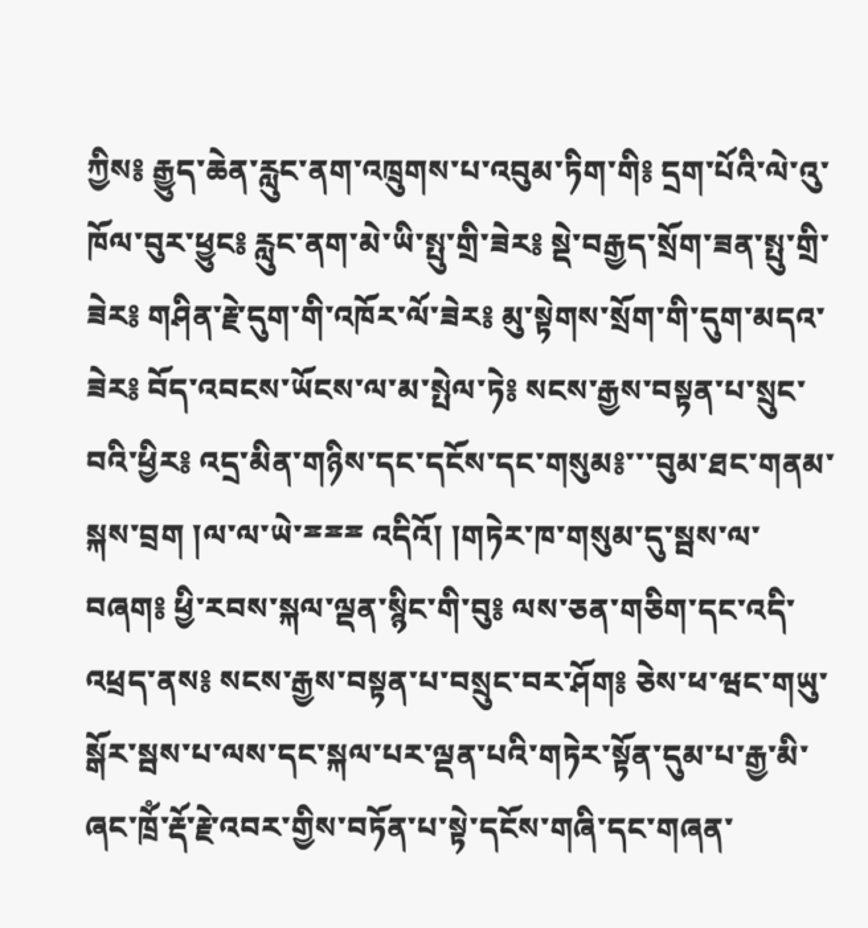ཀྱིས༔ རྒྱུད་ཆེན་རླུང་ནག་འཁྲུགས་པ་འབུམ་ཏིག་གི༔ དྲག་པོའི་ལེ་འུ་ཁོལ་བུར་ཕྱུང༔ རླུང་ནག་མེ་ཡི་སྤུ་གྲི་ཟེར༔ སྡེ་བརྒྱད་སྲོག་ཟན་སྤུ་གྲི་ཟེར༔ གཤིན་རྗེ་དུག་གི་འཁོར་ལོ་ཟེར༔ མུ་སྟེགས་སྲོག་གི་དུག་མདའ་ཟེར༔ བོད་འབངས་ཡོངས་ལ་མ་སྤེལ་ཏེ༔ སངས་རྒྱས་བསྟན་པ་སྲུང་བའི་ཕྱིར༔ འདྲ་མིན་གཉིས་དང་དངོས་དང་གསུམ༔་་་བུམ་ཐང་གནམ་སྐས་བྲག །ལ་ལ་ཡེ་ྈྈྈ འདིའོ། །གཏེར་ཁ་གསུམ་དུ་སྦས་ལ་བཞག༔ ཕྱི་རབས་སྐལ་ལྡན་སྙིང་གི་བུ༔ ལས་ཅན་གཅིག་དང་འདི་འཕྲད་ནས༔ སངས་རྒྱས་བསྟན་པ་བསྲུང་བར་ཤོག༔ ཅེས་ཕ་ཝང་གཡུ་སྒོར་སྦས་པ་ལས་དང་སྐལ་པར་ལྡན་པའི་གཏེར་སྟོན་དུམ་པ་རྒྱ་མི་ཞང་ཁྲོཾ་རྡོ་རྗེ་འབར་གྱིས་བཏོན་པ་སྟེ་དངོས་གཞི་དང་གཞན་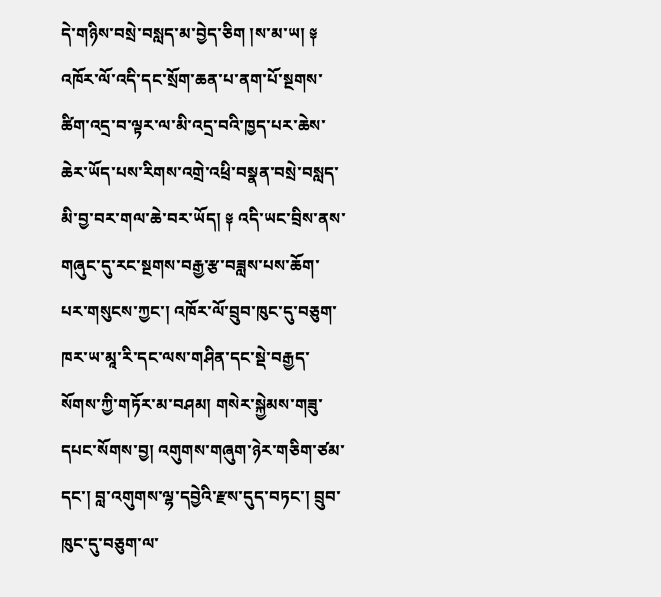དེ་གཉིས་བསྲེ་བསླད་མ་བྱེད་ཅིག །ས་མ་ཡ། ༈ འཁོར་ལོ་འདི་དང་སྲོག་ཆན་པ་ནག་པོ་སྔགས་ཚིག་འདྲ་བ་ལྟར་ལ་མི་འདྲ་བའི་ཁྱད་པར་ཆེས་ཆེར་ཡོད་པས་རིགས་འགྲེ་འཕྲི་བསྣན་བསྲེ་བསླད་མི་བྱ་བར་གལ་ཆེ་བར་ཡོད། ༈ འདི་ཡང་བྲིས་ནས་གཞུང་དུ་རང་སྔགས་བརྒྱ་རྩ་བཟླས་པས་ཆོག་པར་གསུངས་ཀྱང་། འཁོར་ལོ་བྲུབ་ཁུང་དུ་བཅུག་ཁར་ཡ་མཱ་རི་དང་ལས་གཤིན་དང་སྡེ་བརྒྱད་སོགས་ཀྱི་གཏོར་མ་བཤམ། གསེར་སྐྱེམས་གཟུ་དཔང་སོགས་བྱ། འགུགས་གཞུག་ཉེར་གཅིག་ཙམ་དང་། བླ་འགུགས་ལྷ་དབྱེའི་རྫས་དུད་བཏང་། བྲུབ་ཁུང་དུ་བཅུག་ལ་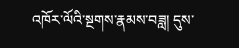འཁོར་ལོའི་སྔགས་རྣམས་བཟླ། དུས་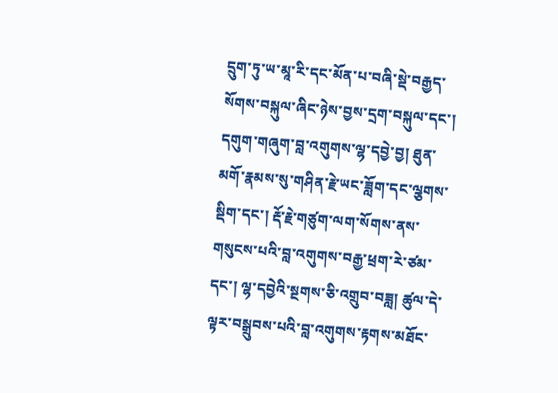དྲུག་ཏུ་ཡ་མཱ་རི་དང་མོན་པ་བཞི་སྡེ་བརྒྱད་སོགས་བསྐུལ་ཞིང་ཉེས་བྱས་དྲག་བསྐུལ་དང་། དགུག་གཞུག་བླ་འགུགས་ལྷ་དབྱེ་བྱ། ཐུན་མགོ་རྣམས་སུ་གཤིན་རྗེ་ཡང་ཟློག་དང་ལྕགས་སྡིག་དང་། རྡོ་རྗེ་གཙུག་ལག་སོགས་ནས་གསུངས་པའི་བླ་འགུགས་བརྒྱ་ཕྲག་རེ་ཙམ་དང་། ལྷ་དབྱེའི་སྔགས་ཅི་འགྲུབ་བཟླ། ཚུལ་དེ་ལྟར་བསྒྲུབས་པའི་བླ་འགུགས་རྟགས་མཐོང་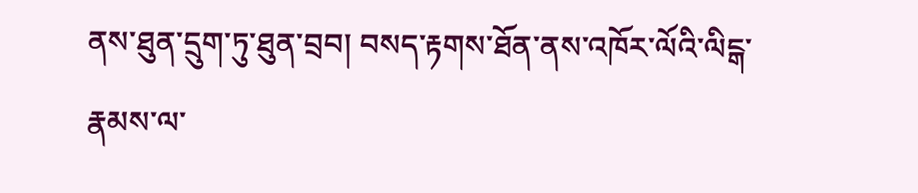ནས་ཐུན་དྲུག་ཏུ་ཐུན་བྲབ། བསད་རྟགས་ཐོན་ནས་འཁོར་ལོའི་ལིངྒ་རྣམས་ལ་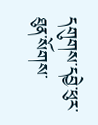དགུགས་དབྱེ་ཕུར་ཐུན་སོགས་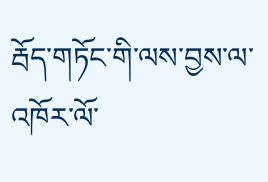རྦོད་གཏོང་གི་ལས་བྱས་ལ་འཁོར་ལོ་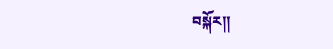བསྐོར།།